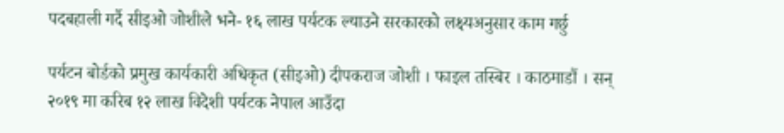पदबहाली गर्दै सीइओ जोशीले भने- १६ लाख पर्यटक ल्याउने सरकारको लक्ष्यअनुसार काम गर्छु

पर्यटन बोर्डको प्रमुख कार्यकारी अधिकृत (सीइओ) दीपकराज जोशी । फाइल तस्बिर । काठमाडौं । सन् २०१९ मा करिब १२ लाख विदेशी पर्यटक नेपाल आउँदा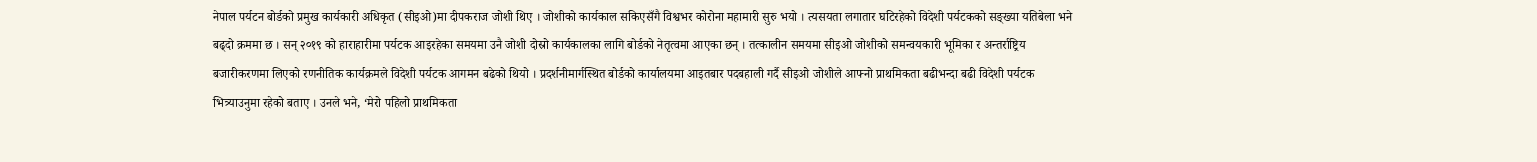नेपाल पर्यटन बोर्डको प्रमुख कार्यकारी अधिकृत (सीइओ)मा दीपकराज जोशी थिए । जोशीको कार्यकाल सकिएसँगै विश्वभर कोरोना महामारी सुरु भयो । त्यसयता लगातार घटिरहेको विदेशी पर्यटकको सङ्ख्या यतिबेला भने बढ्दो क्रममा छ । सन् २०१९ को हाराहारीमा पर्यटक आइरहेका समयमा उनै जोशी दोस्रो कार्यकालका लागि बोर्डको नेतृत्वमा आएका छन् । तत्कालीन समयमा सीइओ जोशीको समन्वयकारी भूमिका र अन्तर्राष्ट्रिय बजारीकरणमा लिएको रणनीतिक कार्यक्रमले विदेशी पर्यटक आगमन बढेको थियो । प्रदर्शनीमार्गस्थित बोर्डको कार्यालयमा आइतबार पदबहाली गर्दै सीइओ जोशीले आफ्नो प्राथमिकता बढीभन्दा बढी विदेशी पर्यटक भित्र्याउनुमा रहेको बताए । उनले भने, ‘मेरो पहिलो प्राथमिकता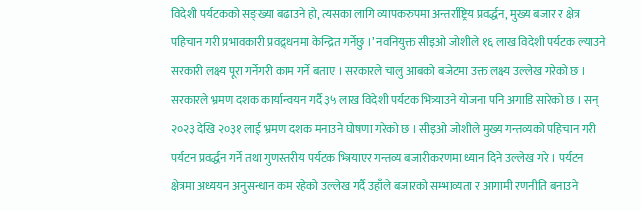विदेशी पर्यटकको सङ्ख्या बढाउने हो, त्यसका लागि व्यापकरुपमा अन्तर्राष्ट्रिय प्रवर्द्धन, मुख्य बजार र क्षेत्र पहिचान गरी प्रभावकारी प्रवद्र्धनमा केन्द्रित गर्नेछु ।’ नवनियुक्त सीइओ जोशीले १६ लाख विदेशी पर्यटक ल्याउने सरकारी लक्ष्य पूरा गर्नेगरी काम गर्ने बताए । सरकारले चालु आबको बजेटमा उक्त लक्ष्य उल्लेख गरेको छ । सरकारले भ्रमण दशक कार्यान्वयन गर्दै ३५ लाख विदेशी पर्यटक भित्र्याउने योजना पनि अगाडि सारेको छ । सन् २०२३ देखि २०३१ लाई भ्रमण दशक मनाउने घोषणा गरेको छ । सीइओ जोशीले मुख्य गन्तव्यको पहिचान गरी पर्यटन प्रवर्द्धन गर्ने तथा गुणस्तरीय पर्यटक भ्त्रियाएर गन्तव्य बजारीकरणमा ध्यान दिने उल्लेख गरे । पर्यटन क्षेत्रमा अध्ययन अनुसन्धान कम रहेको उल्लेख गर्दै उहाँले बजारको सम्भाव्यता र आगामी रणनीति बनाउने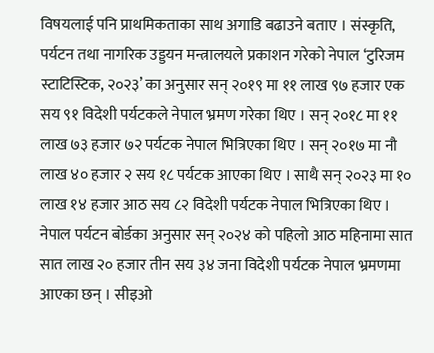विषयलाई पनि प्राथमिकताका साथ अगाडि बढाउने बताए । संस्कृति, पर्यटन तथा नागरिक उड्डयन मन्त्रालयले प्रकाशन गरेको नेपाल ‘टुरिजम स्टाटिस्टिक, २०२३’ का अनुसार सन् २०१९ मा ११ लाख ९७ हजार एक सय ९१ विदेशी पर्यटकले नेपाल भ्रमण गरेका थिए । सन् २०१८ मा ११ लाख ७३ हजार ७२ पर्यटक नेपाल भित्रिएका थिए । सन् २०१७ मा नौ लाख ४० हजार २ सय १८ पर्यटक आएका थिए । साथै सन् २०२३ मा १० लाख १४ हजार आठ सय ८२ विदेशी पर्यटक नेपाल भित्रिएका थिए । नेपाल पर्यटन बोर्डका अनुसार सन् २०२४ को पहिलो आठ महिनामा सात सात लाख २० हजार तीन सय ३४ जना विदेशी पर्यटक नेपाल भ्रमणमा आएका छन् । सीइओ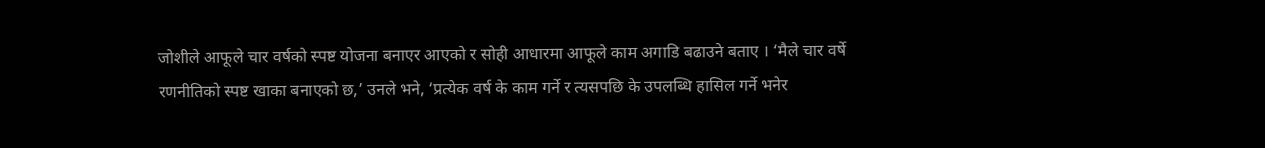जोशीले आफूले चार वर्षको स्पष्ट योजना बनाएर आएको र सोही आधारमा आफूले काम अगाडि बढाउने बताए । ‘मैले चार वर्षे रणनीतिको स्पष्ट खाका बनाएको छ,’ उनले भने, ‘प्रत्येक वर्ष के काम गर्ने र त्यसपछि के उपलब्धि हासिल गर्ने भनेर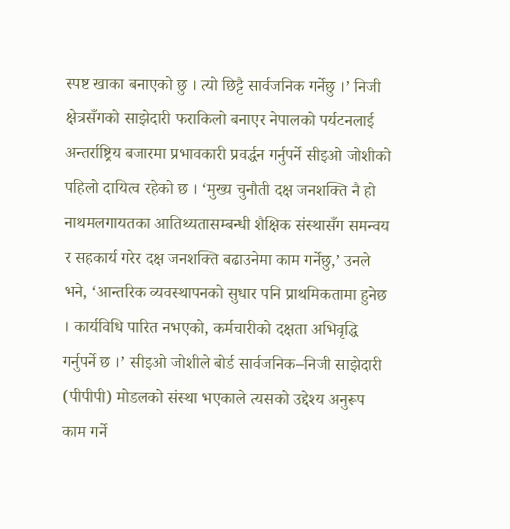स्पष्ट खाका बनाएको छु । त्यो छिट्टै सार्वजनिक गर्नेछु ।’ निजी क्षेत्रसँगको साझेदारी फराकिलो बनाएर नेपालको पर्यटनलाई अन्तर्राष्ट्रिय बजारमा प्रभावकारी प्रवर्द्धन गर्नुपर्ने सीइओ जोशीको पहिलो दायित्व रहेको छ । ‘मुख्य चुनौती दक्ष जनशक्ति नै हो नाथमलगायतका आतिथ्यतासम्बन्धी शैक्षिक संस्थासँग समन्वय र सहकार्य गरेर दक्ष जनशक्ति बढाउनेमा काम गर्नेछु,’ उनले भने, ‘आन्तरिक व्यवस्थापनको सुधार पनि प्राथमिकतामा हुनेछ । कार्यविधि पारित नभएको, कर्मचारीको दक्षता अभिवृद्धि गर्नुपर्ने छ ।’ सीइओ जोशीले बोर्ड सार्वजनिक–निजी साझेदारी (पीपीपी) मोडलको संस्था भएकाले त्यसको उद्देश्य अनुरूप काम गर्ने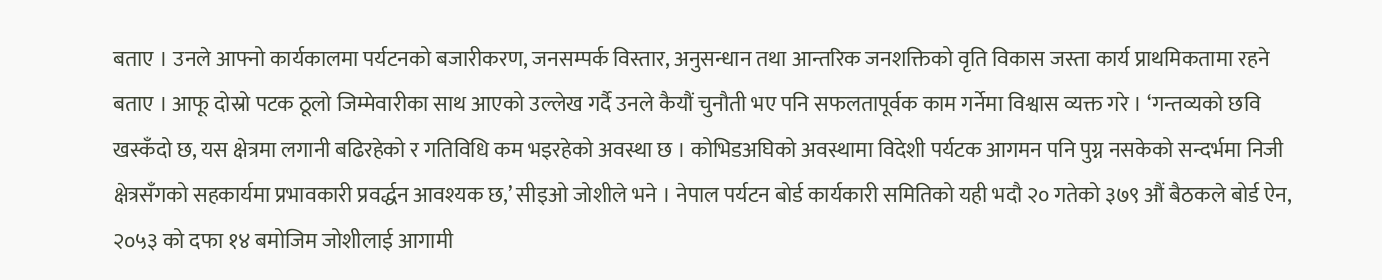बताए । उनले आफ्नो कार्यकालमा पर्यटनको बजारीकरण, जनसम्पर्क विस्तार, अनुसन्धान तथा आन्तरिक जनशक्तिको वृति विकास जस्ता कार्य प्राथमिकतामा रहने बताए । आफू दोस्रो पटक ठूलो जिम्मेवारीका साथ आएको उल्लेख गर्दै उनले कैयौं चुनौती भए पनि सफलतापूर्वक काम गर्नेमा विश्वास व्यक्त गरे । ‘गन्तव्यको छवि खस्कँदो छ, यस क्षेत्रमा लगानी बढिरहेको र गतिविधि कम भइरहेको अवस्था छ । कोभिडअघिको अवस्थामा विदेशी पर्यटक आगमन पनि पुग्न नसकेको सन्दर्भमा निजी क्षेत्रसँगको सहकार्यमा प्रभावकारी प्रवर्द्धन आवश्यक छ,’ सीइओ जोशीले भने । नेपाल पर्यटन बोर्ड कार्यकारी समितिको यही भदौ २० गतेको ३७९ औं बैठकले बोर्ड ऐन, २०५३ को दफा १४ बमोजिम जोशीलाई आगामी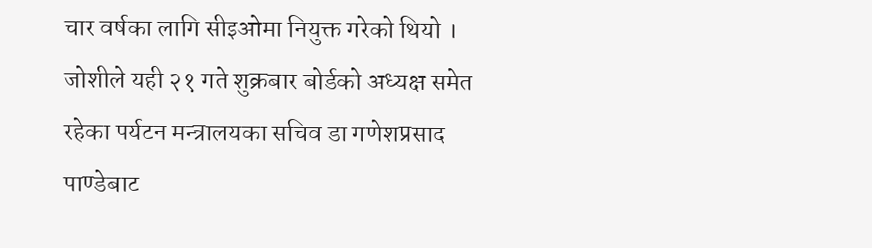चार वर्षका लागि सीइओमा नियुक्त गरेको थियो । जोशीले यही २१ गते शुक्रबार बोर्डको अध्यक्ष समेत रहेका पर्यटन मन्त्रालयका सचिव डा गणेशप्रसाद पाण्डेबाट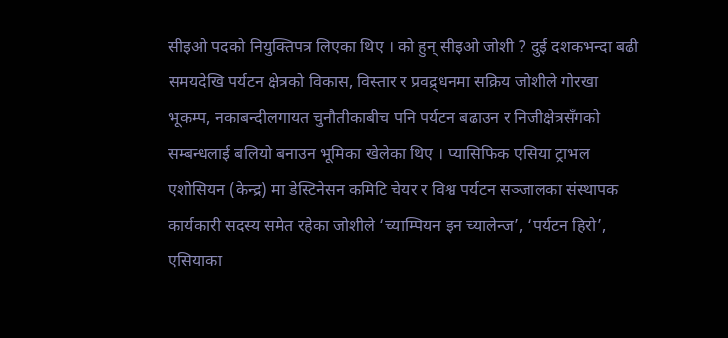सीइओ पदको नियुक्तिपत्र लिएका थिए । को हुन् सीइओ जोशी ? दुई दशकभन्दा बढी समयदेखि पर्यटन क्षेत्रको विकास, विस्तार र प्रवद्र्धनमा सक्रिय जोशीले गोरखा भूकम्प, नकाबन्दीलगायत चुनौतीकाबीच पनि पर्यटन बढाउन र निजीक्षेत्रसँगको सम्बन्धलाई बलियो बनाउन भूमिका खेलेका थिए । प्यासिफिक एसिया ट्राभल एशोसियन (केन्द्र) मा डेस्टिनेसन कमिटि चेयर र विश्व पर्यटन सञ्जालका संस्थापक कार्यकारी सदस्य समेत रहेका जोशीले ‘च्याम्पियन इन च्यालेन्ज’, ‘पर्यटन हिरो’, एसियाका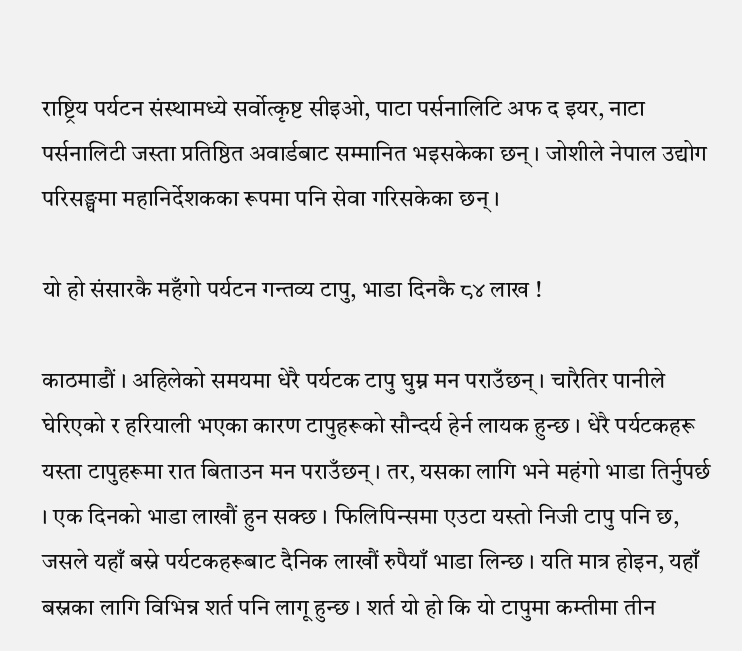राष्ट्रिय पर्यटन संस्थामध्ये सर्वोत्कृष्ट सीइओ, पाटा पर्सनालिटि अफ द इयर, नाटा पर्सनालिटी जस्ता प्रतिष्ठित अवार्डबाट सम्मानित भइसकेका छन् । जोशीले नेपाल उद्योग परिसङ्घमा महानिर्देशकका रूपमा पनि सेवा गरिसकेका छन् ।

यो हो संसारकै महँगो पर्यटन गन्तव्य टापु, भाडा दिनकै ८४ लाख !

काठमाडौं । अहिलेको समयमा धेरै पर्यटक टापु घुम्न मन पराउँछन् । चारैतिर पानीले घेरिएको र हरियाली भएका कारण टापुहरूको सौन्दर्य हेर्न लायक हुन्छ । धेरै पर्यटकहरू यस्ता टापुहरूमा रात बिताउन मन पराउँछन् । तर, यसका लागि भने महंगो भाडा तिर्नुपर्छ । एक दिनको भाडा लाखौं हुन सक्छ । फिलिपिन्समा एउटा यस्तो निजी टापु पनि छ, जसले यहाँ बस्ने पर्यटकहरूबाट दैनिक लाखौं रुपैयाँ भाडा लिन्छ । यति मात्र होइन, यहाँ बस्नका लागि विभिन्न शर्त पनि लागू हुन्छ । शर्त यो हो कि यो टापुमा कम्तीमा तीन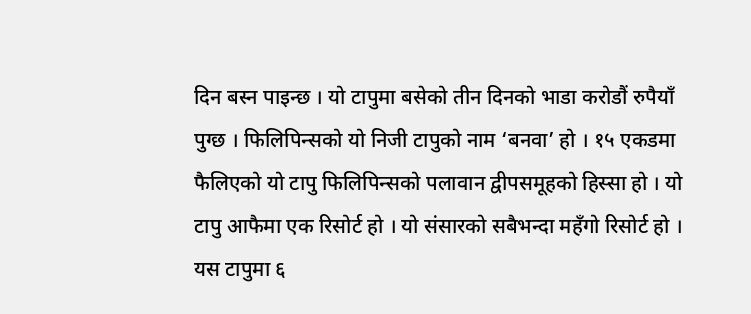दिन बस्न पाइन्छ । यो टापुमा बसेको तीन दिनको भाडा करोडौं रुपैयाँ पुग्छ । फिलिपिन्सको यो निजी टापुको नाम ‘बनवा’ हो । १५ एकडमा फैलिएको यो टापु फिलिपिन्सको पलावान द्वीपसमूहको हिस्सा हो । यो टापु आफैमा एक रिसोर्ट हो । यो संसारको सबैभन्दा महँगो रिसोर्ट हो । यस टापुमा ६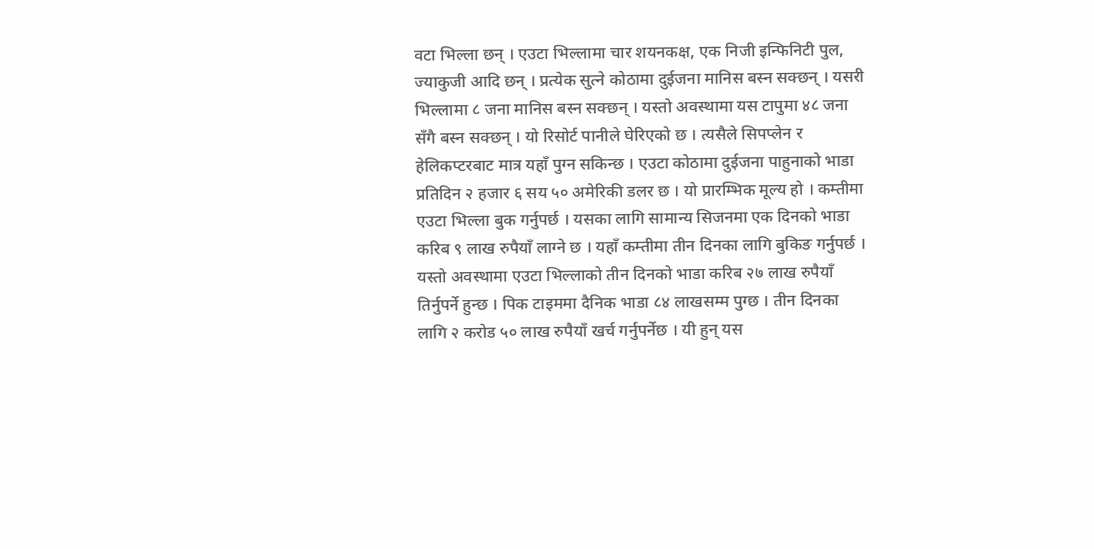वटा भिल्ला छन् । एउटा भिल्लामा चार शयनकक्ष, एक निजी इन्फिनिटी पुल, ज्याकुजी आदि छन् । प्रत्येक सुत्ने कोठामा दुईजना मानिस बस्न सक्छन् । यसरी भिल्लामा ८ जना मानिस बस्न सक्छन् । यस्तो अवस्थामा यस टापुमा ४८ जना सँगै बस्न सक्छन् । यो रिसोर्ट पानीले घेरिएको छ । त्यसैले सिपप्लेन र हेलिकप्टरबाट मात्र यहाँ पुग्न सकिन्छ । एउटा कोठामा दुईजना पाहुनाको भाडा प्रतिदिन २ हजार ६ सय ५० अमेरिकी डलर छ । यो प्रारम्भिक मूल्य हो । कम्तीमा एउटा भिल्ला बुक गर्नुपर्छ । यसका लागि सामान्य सिजनमा एक दिनको भाडा करिब ९ लाख रुपैयाँ लाग्ने छ । यहाँ कम्तीमा तीन दिनका लागि बुकिङ गर्नुपर्छ । यस्तो अवस्थामा एउटा भिल्लाको तीन दिनको भाडा करिब २७ लाख रुपैयाँ तिर्नुपर्ने हुन्छ । पिक टाइममा दैनिक भाडा ८४ लाखसम्म पुग्छ । तीन दिनका लागि २ करोड ५० लाख रुपैयाँ खर्च गर्नुपर्नेछ । यी हुन् यस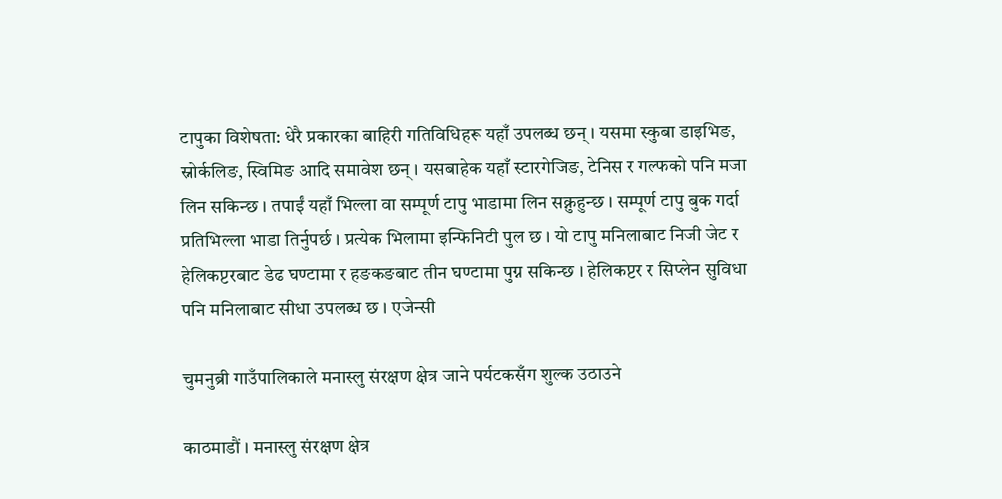टापुका विशेषता: धेरै प्रकारका बाहिरी गतिविधिहरू यहाँ उपलब्ध छन् । यसमा स्कुबा डाइभिङ, स्नोर्कलिङ, स्विमिङ आदि समावेश छन् । यसबाहेक यहाँ स्टारगेजिङ, टेनिस र गल्फको पनि मजा लिन सकिन्छ । तपाईं यहाँ भिल्ला वा सम्पूर्ण टापु भाडामा लिन सक्नुहुन्छ । सम्पूर्ण टापु बुक गर्दा प्रतिभिल्ला भाडा तिर्नुपर्छ । प्रत्येक भिलामा इन्फिनिटी पुल छ । यो टापु मनिलाबाट निजी जेट र हेलिकप्टरबाट डेढ घण्टामा र हङकङबाट तीन घण्टामा पुग्न सकिन्छ । हेलिकप्टर र सिप्लेन सुविधा पनि मनिलाबाट सीधा उपलब्ध छ । एजेन्सी

चुमनुब्री गाउँपालिकाले मनास्लु संरक्षण क्षेत्र जाने पर्यटकसँग शुल्क उठाउने

काठमाडौं । मनास्लु संरक्षण क्षेत्र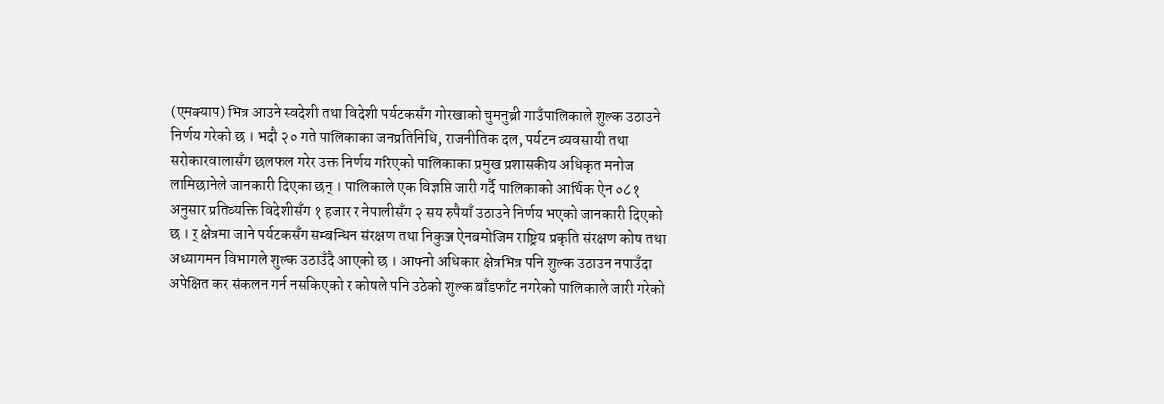(एमक्याप) भित्र आउने स्वदेशी तथा विदेशी पर्यटकसँग गोरखाको चुमनुब्री गाउँपालिकाले शुल्क उठाउने निर्णय गरेको छ । भदौ २० गते पालिकाका जनप्रतिनिधि, राजनीतिक दल, पर्यटन व्यवसायी तथा सरोकारवालासँग छलफल गरेर उक्त निर्णय गरिएको पालिकाका प्रमुख प्रशासकीय अधिकृत मनोज लामिछानेले जानकारी दिएका छन् । पालिकाले एक विज्ञप्ति जारी गर्दै पालिकाको आर्थिक ऐन ०८१ अनुसार प्रतिव्यक्ति विदेशीसँग १ हजार र नेपालीसँग २ सय रुपैयाँ उठाउने निर्णय भएको जानकारी दिएको छ । र् क्षेत्रमा जाने पर्यटकसँग सम्बन्धिन संरक्षण तथा निकुञ्ज ऐनबमोजिम राष्ट्रिय प्रकृति संरक्षण कोष तथा अध्यागमन विभागले शुल्क उठाउँदै आएको छ । आफ्नो अधिकार क्षेत्रभित्र पनि शुल्क उठाउन नपाउँदा अपेक्षित कर संकलन गर्न नसकिएको र कोषले पनि उठेको शुल्क बाँडफाँट नगरेको पालिकाले जारी गरेको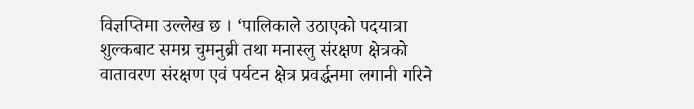विज्ञप्तिमा उल्लेख छ । ‘पालिकाले उठाएको पदयात्रा शुल्कबाट समग्र चुमनुब्री तथा मनास्लु संरक्षण क्षेत्रको वातावरण संरक्षण एवं पर्यटन क्षेत्र प्रवर्द्धनमा लगानी गरिने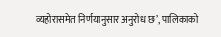व्यहोरासमेत निर्णयानुसार अनुरोध छ’, पालिकाको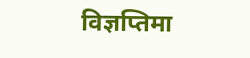विज्ञप्तिमा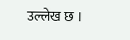उल्लेख छ ।